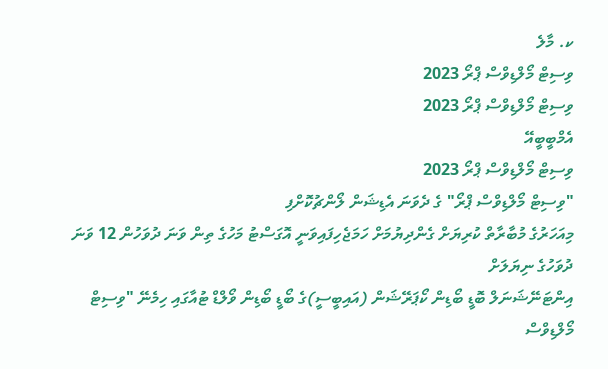ކ. މާލެ
ވިސިޓް މޯލްޑިވްސް ޕްރޯ 2023
ވިސިޓް މޯލްޑިވްސް ޕްރޯ 2023
އެމްބީބީއޭ
ވިސިޓް މޯލްޑިވްސް ޕްރޯ 2023
"ވިސިޓް މޯލްޑިވްސް ޕްރޯ" ގެ ދެވަނަ އެޑިޝަން ލޯންޗުކޮށްފި
މިއަހަރުގެ މުބާރާތް ކުރިޔަށް ގެންދިޔުމަށް ހަމަޖެހިފައިވަނީ އޮގަސްޓު މަހުގެ ތިން ވަނަ ދުވަހުން 12 ވަނަ ދުވަހުގެ ނިޔަލަށް
އިންޓަނޭޝަނަލް ބޮޑީ ބޯޑިން ކޯޕަރޭޝަން (އައިބީސީ)ގެ ބޯޑީ ބޯޑިން ވޯލްޑް ޓުއާގައި ހިމެނޭ "ވިސިޓް މޯލްޑިވްސް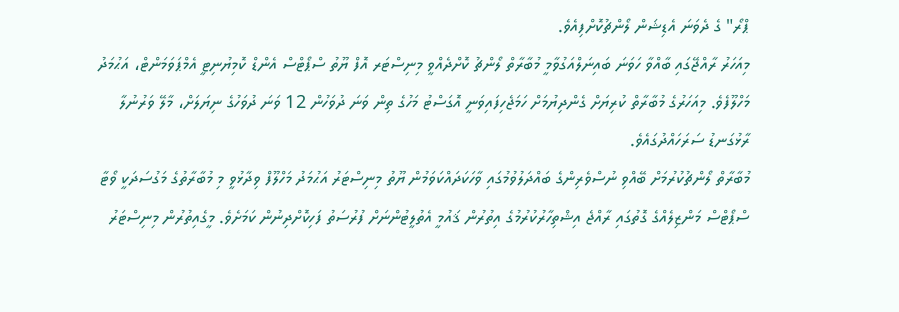ޕްރޯ" ގެ ދެވަނަ އެޑިޝަން ލޯންޗުކޮށްފިއެވެ.
މިއަހަރު ރާއްޖޭގައި ބާއްވާ ހަވަނަ ބައިނަލްއަގުވާމީ މުބާރާތް ލޯންޗު ކޮށްދެއްވީ މިނިސްޓަރ އޮފް ޔޫތު ސްޕޯޓްސް އެންޑް ކޮމިޔުނިޓީ އެމްޕަވަމަންޓް، އަޙުމަދު މަހްލޫފެވެ. މިއަހަރުގެ މުބާރާތް ކުރިޔަށް ގެންދިޔުމަށް ހަމަޖެހިފައިވަނީ އޮގަސްޓު މަހުގެ ތިން ވަނަ ދުވަހުން 12 ވަނަ ދުވަހުގެ ނިޔަލަށް، މާލޭ ވަރުނުލާ ރާޅުގަނޑު ސަރަހައްދުގައެވެ.
މުބާރާތް ލޯންޗުކުރުމަށް ބޭއްވި ނުސްވެރިންގެ ބައްދަލުވުމުގައި ވާހަކަދައްކަވަމުން ޔޫތު މިނިސްޓަރު އަޙުމަދު މަހްލޫފް ވިދާޅުވީ މި މުބާރާތުގެ މަގުސަދަކީ ވޯޓާ ސްޕޯޓްސް މަންޒިލެއްގެ ގޮތުގައި ރާއްޖެ އިޝްތިހާރުކުރުމުގެ އިތުރުން ޤައުމީ އެތުލީޓުންނަށް ފުރުސަތު ފަހިކޮށްދިނުން ކަމަށެވެ. މީގެއިތުރުން މިނިސްޓަރު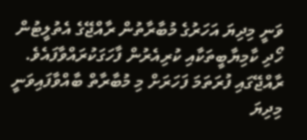ވަނީ މިދިޔަ އަހަރުގެ މުބާރާތުން ރާއްޖޭގެ އެތުލީޓުން ހޯދި ކާމިޔާބީތަކާއި ކުރިއެރުން ފާހަގަކުރައްވާފައެވެ.
ރާއްޖޭގައި ފުރަތަމަ ފަހަރަށް މި މުބާރާތް ބާއްވާފައިވަނީ މިދިޔަ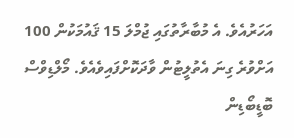އަހަރުއެވެ. އެ މުބާރާތުގައި ޖުމްލަ 15 ޤައުމަކުން 100 އަށްވުރެ ގިނަ އެތުލީޓުން ވާދަކޮށްފައިވެއެވެ. މޯލްޑިވްސް ބޮޑީބޯޑިން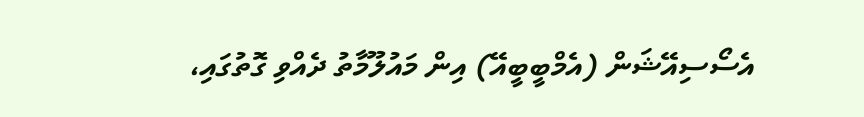އެސޯސިއޭޝަން (އެމްބީބީއޭ) އިން މައުލޫމާތު ދެއްވި ގޮތުގައި،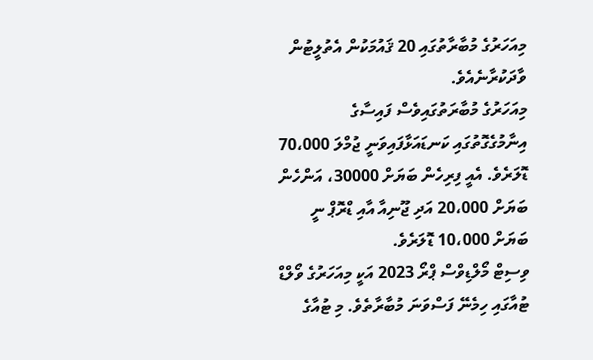މިއަހަރުގެ މުބާރާތުގައި 20 ޤައުމަކުން އެތުލީޓުން ވާދަކުރާނެއެވެ.
މިއަހަރުގެ މުބާރަތުގައިވެސް ފައިސާގެ އިނާމުގެގޮތުގައި ކަނޑައަޅާފައިވަނީ ޖުމްލަ 70،000 ޑޮލަރެވެ. އެއީ ފިރިހެން ބަޔަށް 30000، އަންހެން ބަޔަށް 20،000 އަދި ޖޫނިއާ އާއި ޑްރޮޕް ނީ ބަޔަށް 10،000 ޑޮލަރެވެ.
ވިސިޓް މޯލްޑިވްސް ޕްރޯ 2023 އަކީ މިއަހަރުގެ ވޯލްޑް ޓުއާގައި ހިމެނޭ ފަސްވަނަ މުބާރާތެވެ. މި ޓުއާގެ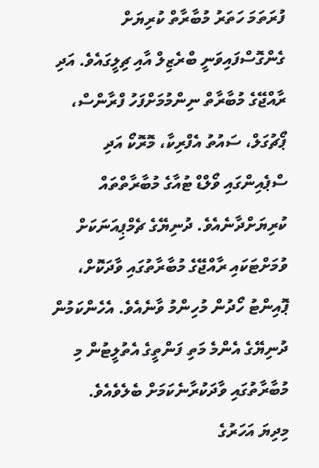ފުރަތަމަ ހަތަރު މުބާރާތް ކުރިޔަށް ގެންގޮސްފައިވަނީ ބްރެޒިލް އާއި ޗިލީގައެވެ. އަދި ރާއްޖޭގެ މުބާރާތް ނިންމުމަށްފަހު ފްރާންސް، ޕޯޗުގަލް، ސައުތު އެފްރިކާ، މޮރޮކޯ އަދި ސްޕެއިންގައި ވޯލްޑް ޓުއާގެ މުބާރާތްތައް ކުރިޔަށްދާނެއެވެ. ދުނިޔޭގެ ޗެމްޕިއަނަކަށް ވުމަށްޓަކައި ރާއްޖޭގެ މުބާރާތުގައި ވާދަކޮށް، ޕޮއިންޓު ހޯދުން މުހިންމު ވާނެއެވެ. އެހެންކަމުން ދުނިޔޭގެ އެންމެ މަތި ފަންތީގެ އެތުލީޓުން މި މުބާރާތުގައި ވާދަކުރާނެކަމަށް ބެލެވެއެވެ.
މިދިޔަ އަހަރުގެ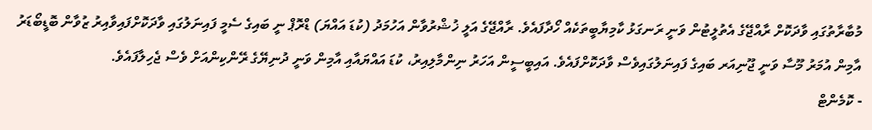މުބާރާތުގައި ވާދަކޮށް ރާއްޖޭގެ އެތުލީޓުން ވަނީ ރަނގަޅު ކާމިޔާބީތަކެއް ހޯދާފައެވެ. ރާއްޖޭގެ އަލީ ޚުޝްރުވާން އަހުމަދު (ކުޑަ އައްޔަ) ޑްރޮޕް ނީ ބައިގެ ސެމީ ފައިނަލުގައި ވާދަކޮށްފައިވާއިރު ޒުވާން ބޮޑީބޯޑަރު އާމިން އުމަރު މޫސާ ވަނީ ޖޫނިއަރ ބައިގެ ފައިނަލުގައިވެސް ވާދަކޮށްފައެވެ. އައިބީސީން އަހަރު ނިންމާލިއިރު، ކުޑަ އައްޔައާއި އާމިން ވަނީ ދުނިޔޭގެ ރޭންކިންއަށް ވެސް ޖެހިލާފައެވެ.
- ކޮމެންޓް